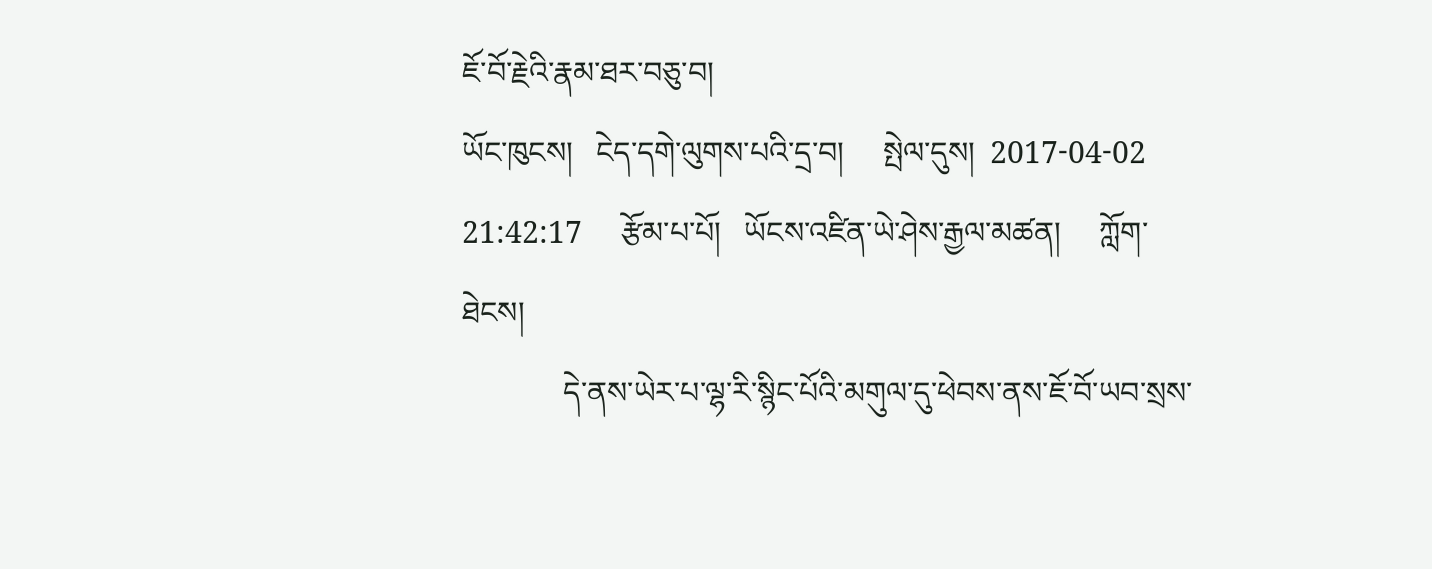ཇོ་བོ་རྗེའི་རྣམ་ཐར་བཅུ་བ།
ཡོང་ཁུངས།   ངེད་དགེ་ལུགས་པའི་དྲ་བ།     སྤེལ་དུས།  2017-04-02 21:42:17     རྩོམ་པ་པོ།   ཡོངས་འཛིན་ཡེ་ཤེས་རྒྱལ་མཚན།     ཀློག་ཐེངས།
             དེ་ནས་ཡེར་པ་ལྷ་རི་སྙིང་པོའི་མགུལ་དུ་ཕེབས་ནས་ཇོ་བོ་ཡབ་སྲས་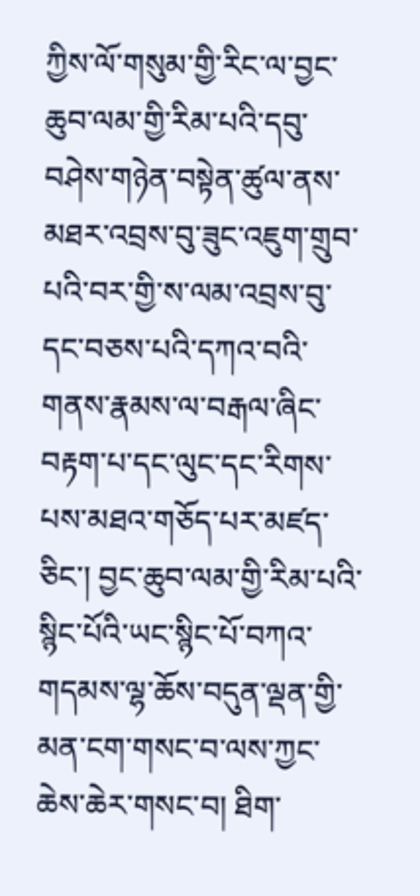ཀྱིས་ལོ་གསུམ་གྱི་རིང་ལ་བྱང་ཆུབ་ལམ་གྱི་རིམ་པའི་དབུ་བཤེས་གཉེན་བསྟེན་ཚུལ་ནས་མཐར་འབྲས་བུ་ཟུང་འཇུག་གྲུབ་པའི་བར་གྱི་ས་ལམ་འབྲས་བུ་དང་བཅས་པའི་དཀའ་བའི་གནས་རྣམས་ལ་བརྒལ་ཞིང་བརྟག་པ་དང་ལུང་དང་རིགས་པས་མཐའ་གཅོད་པར་མཛད་ཅིང་། བྱང་ཆུབ་ལམ་གྱི་རིམ་པའི་སྙིང་པོའི་ཡང་སྙིང་པོ་བཀའ་གདམས་ལྷ་ཆོས་བདུན་ལྡན་གྱི་མན་ངག་གསང་བ་ལས་ཀྱང་ཆེས་ཆེར་གསང་བ། ཐིག་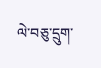ལེ་བཅུ་དྲུག་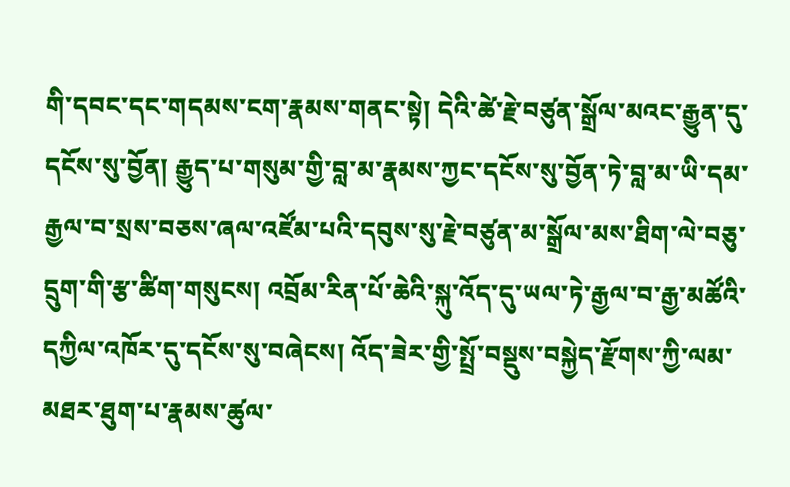གི་དབང་དང་གདམས་ངག་རྣམས་གནང་སྟེ། དེའི་ཚེ་རྗེ་བཙུན་སྒྲོལ་མའང་རྒྱུན་དུ་དངོས་སུ་བྱོན། རྒྱུད་པ་གསུམ་གྱི་བླ་མ་རྣམས་ཀྱང་དངོས་སུ་བྱོན་ཏེ་བླ་མ་ཡི་དམ་རྒྱལ་བ་སྲས་བཅས་ཞལ་འཛོམ་པའི་དབུས་སུ་རྗེ་བཙུན་མ་སྒྲོལ་མས་ཐིག་ལེ་བཅུ་དྲུག་གི་རྩ་ཚིག་གསུངས། འབྲོམ་རིན་པོ་ཆེའི་སྐུ་འོད་དུ་ཡལ་ཏེ་རྒྱལ་བ་རྒྱ་མཚོའི་དཀྱིལ་འཁོར་དུ་དངོས་སུ་བཞེངས། འོད་ཟེར་གྱི་སྤྲོ་བསྡུས་བསྐྱེད་རྫོགས་ཀྱི་ལམ་མཐར་ཐུག་པ་རྣམས་ཚུལ་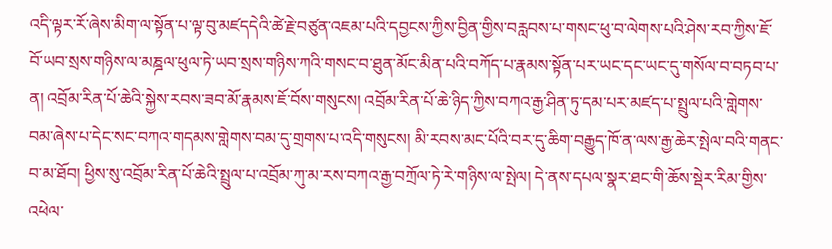འདི་ལྟར་རོ་ཞེས་མིག་ལ་སྟོན་པ་ལྟ་བུ་མཛདདེའི་ཚེ་རྗེ་བཙུན་འཇམ་པའི་དབྱངས་ཀྱིས་བྱིན་གྱིས་བརླབས་པ་གསང་ཕུ་བ་ལེགས་པའི་ཤེས་རབ་ཀྱིས་ཇོ་བོ་ཡབ་སྲས་གཉིས་ལ་མཎྜལ་ཕུལ་ཏེ་ཡབ་སྲས་གཉིས་ཀའི་གསང་བ་ཐུན་མོང་མིན་པའི་བཀོད་པ་རྣམས་སྟོན་པར་ཡང་དང་ཡང་དུ་གསོལ་བ་བཏབ་པ་ན། འབྲོམ་རིན་པོ་ཆེའི་སྐྱེས་རབས་ཟབ་མོ་རྣམས་ཇོ་བོས་གསུངས། འབྲོམ་རིན་པོ་ཆེ་ཉིད་ཀྱིས་བཀའ་རྒྱ་ཤིན་ཏུ་དམ་པར་མཛད་པ་སྤྲུལ་པའི་གླེགས་བམ་ཞེས་པ་དེང་སང་བཀའ་གདམས་གླེགས་བམ་དུ་གྲགས་པ་འདི་གསུངས། མི་རབས་མང་པོའི་བར་དུ་ཆིག་བརྒྱུད་ཁོ་ན་ལས་རྒྱ་ཆེར་སྤེལ་བའི་གནང་བ་མ་ཐོབ། ཕྱིས་སུ་འབྲོམ་རིན་པོ་ཆེའི་སྤྲུལ་པ་འབྲོམ་ཀུ་མ་རས་བཀའ་རྒྱ་བཀྲོལ་ཏེ་རེ་གཉིས་ལ་སྤེལ། དེ་ནས་དཔལ་སྣར་ཐང་གི་ཆོས་སྡེར་རིམ་གྱིས་འཕེལ་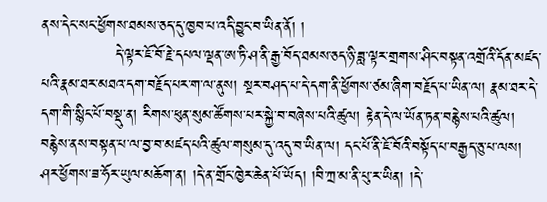ནས་དེང་སང་ཕྱོགས་ཐམས་ཅད་དུ་ཁྱབ་པ་འདི་བྱུང་བ་ཡིན་ནོ། །
              དེ་ལྟར་ཇོ་བོ་རྗེ་དཔལ་ལྡན་ཨ་ཏི་ཤ་ནི་རྒྱ་བོད་ཐམས་ཅད་ཉི་ཟླ་ལྟར་གྲགས་ཤིང་བསྟན་འགྲོའི་དོན་མཛད་པའི་རྣམ་ཐར་མཐའ་དག་བརྗོད་པར་ག་ལ་ནུས། སྔར་བཤད་པ་དེ་དག་ནི་ཕྱོགས་ཙམ་ཞིག་བརྗོད་པ་ཡིན་ལ། རྣམ་ཐར་དེ་དག་གི་སྙིང་པོ་བསྡུ་ན། རིགས་ཕུན་སུམ་ཚོགས་པར་སྐྱེ་བ་བཞེས་པའི་ཚུལ། རྟེན་དེ་ལ་ཡོན་ཏན་བརྙེས་པའི་ཚུལ། བརྙེས་ནས་བསྟན་པ་ལ་བྱ་བ་མཛད་པའི་ཚུལ་གསུམ་དུ་འདུ་བ་ཡིན་ལ། དང་པོ་ནི་ཇོ་བོའི་བསྟོད་པ་བརྒྱད་ཅུ་པ་ལས། ཤར་ཕྱོགས་ཟ་ཧོར་ཡུལ་མཆོག་ན། །དེ་ན་གྲོང་ཁྱེར་ཆེན་པོ་ཡོད། །བི་ཀྲ་མ་ནི་པུ་ར་ཡིན། །དེ་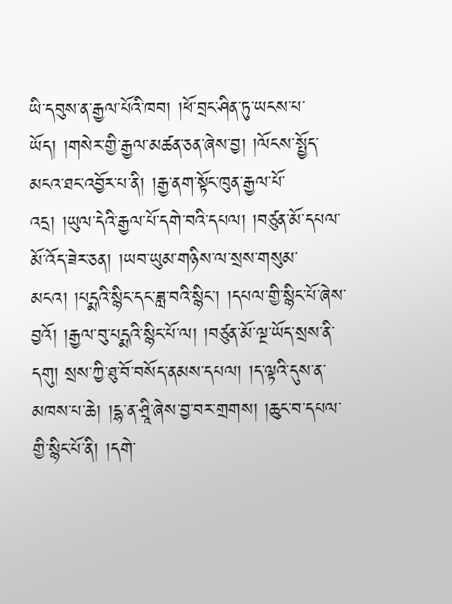ཡི་དབུས་ན་རྒྱལ་པོའི་ཁབ། །ཕོ་བྲང་ཤིན་ཏུ་ཡངས་པ་ཡོད། །གསེར་གྱི་རྒྱལ་མཚན་ཅན་ཞེས་བྱ། །ལོངས་སྤྱོད་མངའ་ཐང་འབྱོར་པ་ནི། །རྒྱ་ནག་སྟོང་ཁུན་རྒྱལ་པོ་འདྲ། །ཡུལ་དེའི་རྒྱལ་པོ་དགེ་བའི་དཔལ། །བཙུན་མོ་དཔལ་མོ་འོད་ཟེར་ཅན། །ཡབ་ཡུམ་གཉིས་ལ་སྲས་གསུམ་མངའ། །པདྨའི་སྙིང་དང་ཟླ་བའི་སྙིང་། །དཔལ་གྱི་སྙིང་པོ་ཞེས་བྱའོ། །རྒྱལ་བུ་པདྨའི་སྙིང་པོ་ལ། །བཙུན་མོ་ལྔ་ཡོད་སྲས་ནི་དགུ། སྲས་ཀྱི་ཐུ་བོ་བསོད་ནམས་དཔལ། །ད་ལྟའི་དུས་ན་མཁས་པ་ཆེ། །དྷ་ན་ཤྲཱི་ཞེས་བྱ་བར་གྲགས། །ཆུང་བ་དཔལ་གྱི་སྙིང་པོ་ནི། །དགེ་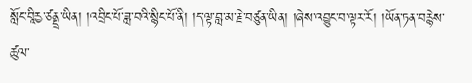སློང་བཱིརྱ་ཙནྡྲ་ཡིན། །འབྲིང་པོ་ཟླ་བའི་སྙིང་པོ་ནི། །ད་ལྟ་བླ་མ་རྗེ་བཙུན་ཡིན། །ཞེས་འབྱུང་བ་ལྟར་རོ། །ཡོན་ཏན་བརྙེས་ཚུལ་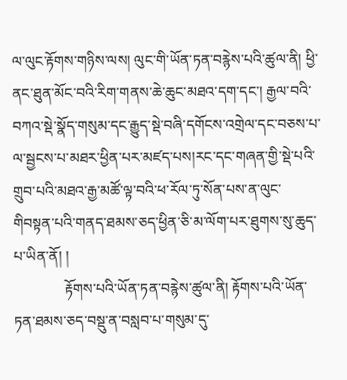ལ་ལུང་རྟོགས་གཉིས་ལས། ལུང་གི་ཡོན་ཏན་བརྙེས་པའི་ཚུལ་ནི། ཕྱི་ནང་ཐུན་མོང་བའི་རིག་གནས་ཆེ་ཆུང་མཐའ་དག་དང་། རྒྱལ་བའི་བཀའ་སྡེ་སྣོད་གསུམ་དང་རྒྱུད་སྡེ་བཞི་དགོངས་འགྲེལ་དང་བཅས་པ་ལ་སྦྱངས་པ་མཐར་ཕྱིན་པར་མཛད་པས།རང་དང་གཞན་གྱི་སྡེ་པའི་གྲུབ་པའི་མཐའ་རྒྱ་མཚོ་ལྟ་བའི་ཕ་རོལ་ཏུ་སོན་པས་ན་ལུང་གིབསྟན་པའི་གནད་ཐམས་ཅད་ཕྱིན་ཅི་མ་ལོག་པར་ཐུགས་སུ་ཆུད་པ་ཡིན་ནོ། །
              རྟོགས་པའི་ཡོན་ཏན་བརྙེས་ཚུལ་ནི། རྟོགས་པའི་ཡོན་ཏན་ཐམས་ཅད་བསྡུ་ན་བསླབ་པ་གསུམ་དུ་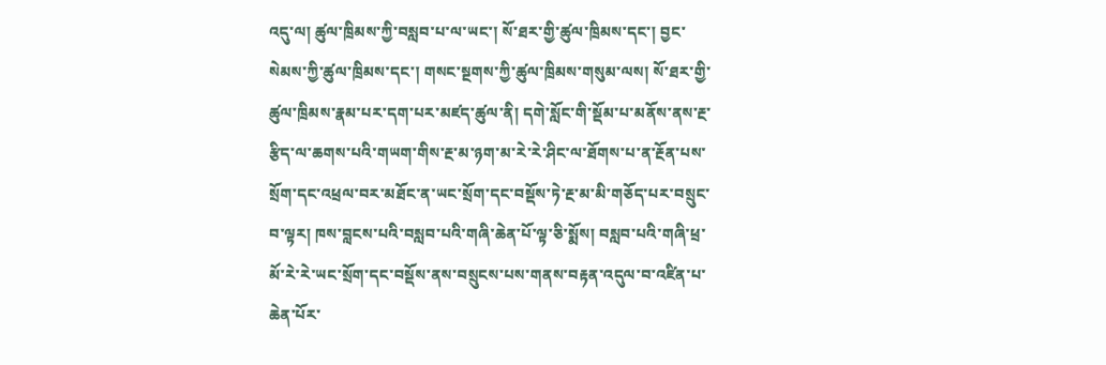འདུ་ལ། ཚུལ་ཁྲིམས་ཀྱི་བསླབ་པ་ལ་ཡང་། སོ་ཐར་གྱི་ཚུལ་ཁྲིམས་དང་། བྱང་སེམས་ཀྱི་ཚུལ་ཁྲིམས་དང་། གསང་སྔགས་ཀྱི་ཚུལ་ཁྲིམས་གསུམ་ལས། སོ་ཐར་གྱི་ཚུལ་ཁྲིམས་རྣམ་པར་དག་པར་མཛད་ཚུལ་ནི། དགེ་སློང་གི་སྡོམ་པ་མནོས་ནས་རྔ་རྩིད་ལ་ཆགས་པའི་གཡག་གིས་རྔ་མ་ཉག་མ་རེ་རེ་ཤིང་ལ་ཐོགས་པ་ན་རྔོན་པས་སྲོག་དང་འཕྲལ་བར་མཐོང་ན་ཡང་སྲོག་དང་བསྡོས་ཏེ་རྔ་མ་མི་གཅོད་པར་བསྲུང་བ་ལྟར། ཁས་བླངས་པའི་བསླབ་པའི་གཞི་ཆེན་པོ་ལྟ་ཅི་སྨོས། བསླབ་པའི་གཞི་ཕྲ་མོ་རེ་རེ་ཡང་སྲོག་དང་བསྡོས་ནས་བསྲུངས་པས་གནས་བརྟན་འདུལ་བ་འཛིན་པ་ཆེན་པོར་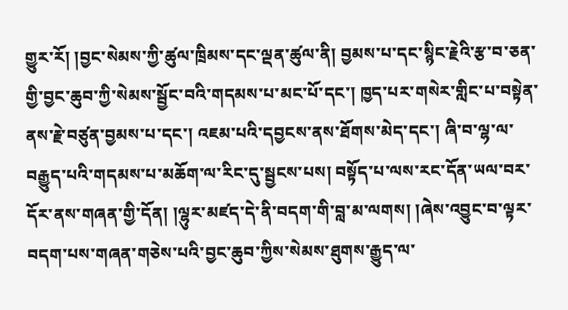གྱུར་རོ། །བྱང་སེམས་ཀྱི་ཚུལ་ཁྲིམས་དང་ལྡན་ཚུལ་ནི། བྱམས་པ་དང་སྙིང་རྗེའི་རྩ་བ་ཅན་གྱི་བྱང་ཆུབ་ཀྱི་སེམས་སྦྱོང་བའི་གདམས་པ་མང་པོ་དང་། ཁྱད་པར་གསེར་གླིང་པ་བསྟེན་ནས་རྗེ་བཙུན་བྱམས་པ་དང་། འཇམ་པའི་དབྱངས་ནས་ཐོགས་མེད་དང་། ཞི་བ་ལྷ་ལ་བརྒྱུད་པའི་གདམས་པ་མཆོག་ལ་རིང་དུ་སྦྱངས་པས། བསྟོད་པ་ལས་རང་དོན་ཡལ་བར་དོར་ནས་གཞན་གྱི་དོན། །ལྷུར་མཛད་དེ་ནི་བདག་གི་བླ་མ་ལགས། །ཞེས་འབྱུང་བ་ལྟར་བདག་པས་གཞན་གཅེས་པའི་བྱང་ཆུབ་ཀྱིས་སེམས་ཐུགས་རྒྱུད་ལ་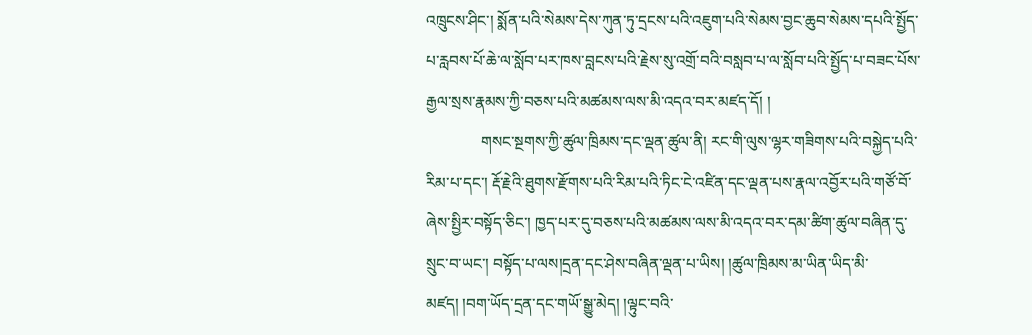འཁྲུངས་ཤིང་། སྨོན་པའི་སེམས་དེས་ཀུན་ཏུ་དྲངས་པའི་འཇུག་པའི་སེམས་བྱང་ཆུབ་སེམས་དཔའི་སྤྱོད་པ་རླབས་པོ་ཆེ་ལ་སློབ་པར་ཁས་བླངས་པའི་རྗེས་སུ་འགྲོ་བའི་བསླབ་པ་ལ་སློབ་པའི་སྤྱོད་པ་བཟང་པོས་རྒྱལ་སྲས་རྣམས་ཀྱི་བཅས་པའི་མཚམས་ལས་མི་འདའ་བར་མཛད་དོ། །
              གསང་སྔགས་ཀྱི་ཚུལ་ཁྲིམས་དང་ལྡན་ཚུལ་ནི། རང་གི་ལུས་ལྷར་གཟིགས་པའི་བསྐྱེད་པའི་རིམ་པ་དང་། རྡོ་རྗེའི་ཐུགས་རྫོགས་པའི་རིམ་པའི་ཏིང་ངེ་འཛིན་དང་ལྡན་པས་རྣལ་འབྱོར་པའི་གཙོ་བོ་ཞེས་སྤྱིར་བསྟོད་ཅིང་། ཁྱད་པར་དུ་བཅས་པའི་མཚམས་ལས་མི་འདའ་བར་དམ་ཚིག་ཚུལ་བཞིན་དུ་སྲུང་བ་ཡང་། བསྟོད་པ་ལས།དྲན་དང་ཤེས་བཞིན་ལྡན་པ་ཡིས། །ཚུལ་ཁྲིམས་མ་ཡིན་ཡིད་མི་མཛད། །བག་ཡོད་དྲན་དང་གཡོ་སྒྱུ་མེད། །ལྟུང་བའི་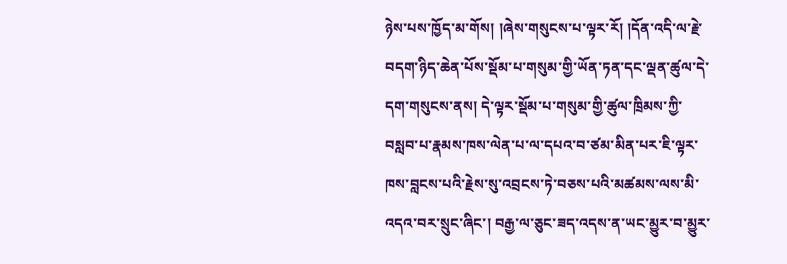ཉེས་པས་ཁྱོད་མ་གོས། །ཞེས་གསུངས་པ་ལྟར་རོ། །དོན་འདི་ལ་རྗེ་བདག་ཉིད་ཆེན་པོས་སྡོམ་པ་གསུམ་གྱི་ཡོན་ཏན་དང་ལྡན་ཚུལ་དེ་དག་གསུངས་ནས། དེ་ལྟར་སྡོམ་པ་གསུམ་གྱི་ཚུལ་ཁྲིམས་ཀྱི་བསླབ་པ་རྣམས་ཁས་ལེན་པ་ལ་དཔའ་བ་ཙམ་མིན་པར་ཇི་ལྟར་ཁས་བླངས་པའི་རྗེས་སུ་འབྲངས་ཏེ་བཅས་པའི་མཚམས་ལས་མི་འདའ་བར་སྲུང་ཞིང་། བརྒྱ་ལ་ཅུང་ཟད་འདས་ན་ཡང་མྱུར་བ་མྱུར་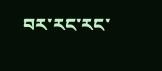བར་རང་རང་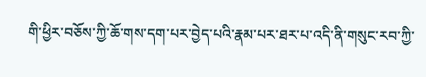གི་ཕྱིར་བཅོས་ཀྱི་ཆོ་གས་དག་པར་བྱེད་པའི་རྣམ་པར་ཐར་པ་འདི་ནི་གསུང་རབ་ཀྱི་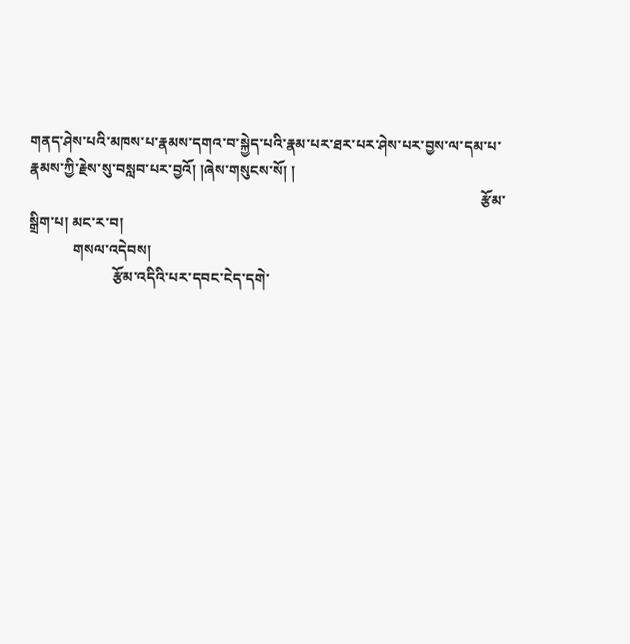གནད་ཤེས་པའི་མཁས་པ་རྣམས་དགའ་བ་སྐྱེད་པའི་རྣམ་པར་ཐར་པར་ཤེས་པར་བྱས་ལ་དམ་པ་རྣམས་ཀྱི་རྗེས་སུ་བསླབ་པར་བྱའོ། །ཞེས་གསུངས་སོ། །
                                                                                                                            རྩོམ་སྒྲིག་པ། མང་ར་བ།
            གསལ་འདེབས།
                       རྩོམ་འདིའི་པར་དབང་ངེད་དགེ་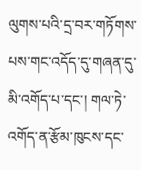ལུགས་པའི་དྲ་བར་གཏོགས་པས་གང་འདོད་དུ་གཞན་དུ་མི་འགོད་པ་དང་། གལ་ཏེ་འགོད་ན་རྩོམ་ཁུངས་དང་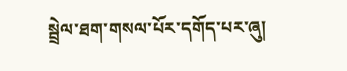སྦྲེལ་ཐག་གསལ་པོར་དགོད་པར་ཞུ།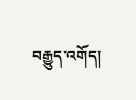བརྒྱུད་འགོད།